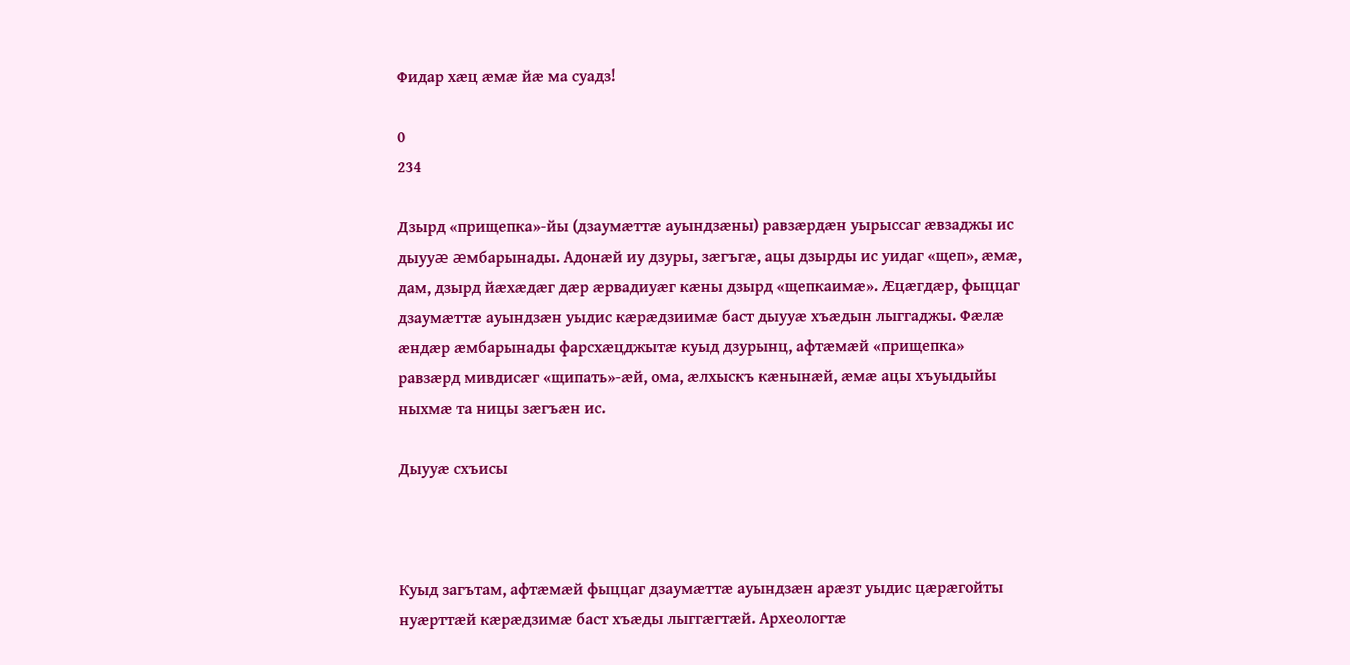Фидар хæц æмæ йæ ма суадз!

0
234

Дзырд «прищепка»-йы (дзаумæттæ ауындзæны) равзæрдæн уырыссаг æвзаджы ис дыууæ æмбарынады. Адонæй иу дзуры, зæгъгæ, ацы дзырды ис уидаг «щеп», æмæ, дам, дзырд йæхæдæг дæр æрвадиуæг кæны дзырд «щепкаимæ». Æцæгдæр, фыццаг дзаумæттæ ауындзæн уыдис кæрæдзиимæ баст дыууæ хъæдын лыггаджы. Фæлæ æндæр æмбарынады фарсхæцджытæ куыд дзурынц, афтæмæй «прищепка» равзæрд мивдисæг «щипать»-æй, ома, æлхыскъ кæнынæй, æмæ ацы хъуыдыйы ныхмæ та ницы зæгъæн ис.

Дыууæ схъисы



Куыд загътам, афтæмæй фыццаг дзаумæттæ ауындзæн арæзт уыдис цæрæгойты нуæрттæй кæрæдзимæ баст хъæды лыггæгтæй. Археологтæ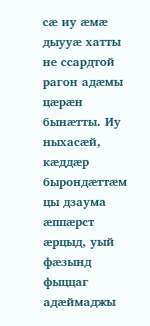сæ иу æмæ дыууæ хатты не ссардтой рагон адæмы цæрæн бынæтты. Иу ныхасæй, кæддæр бырондæттæм цы дзаума æппæрст æрцыд, уый фæзынд фыццаг адæймаджы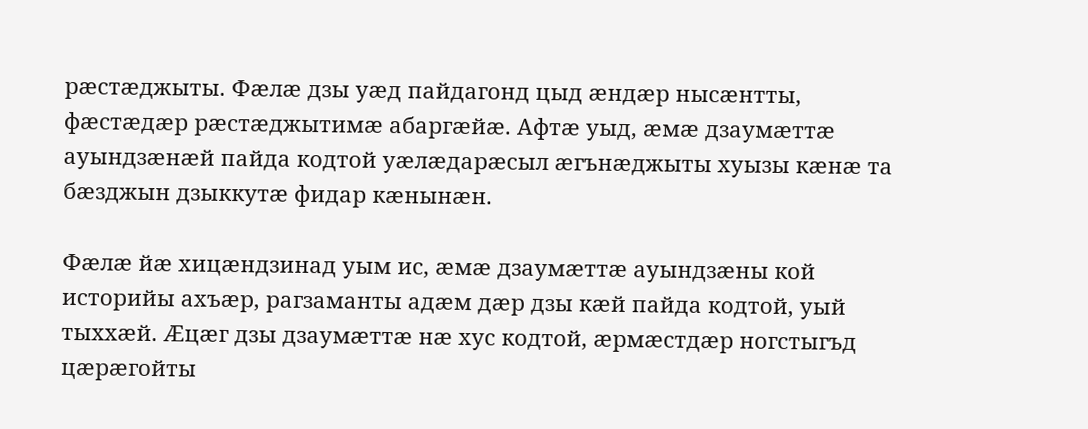рæстæджыты. Фæлæ дзы уæд пайдагонд цыд æндæр нысæнтты, фæстæдæр рæстæджытимæ абаргæйæ. Афтæ уыд, æмæ дзаумæттæ ауындзæнæй пайда кодтой уæлæдарæсыл æгънæджыты хуызы кæнæ та бæзджын дзыккутæ фидар кæнынæн.

Фæлæ йæ хицæндзинад уым ис, æмæ дзаумæттæ ауындзæны кой историйы ахъæр, рагзаманты адæм дæр дзы кæй пайда кодтой, уый тыххæй. Æцæг дзы дзаумæттæ нæ хус кодтой, æрмæстдæр ногстыгъд цæрæгойты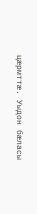цæрмттæ. Уыдон бæласы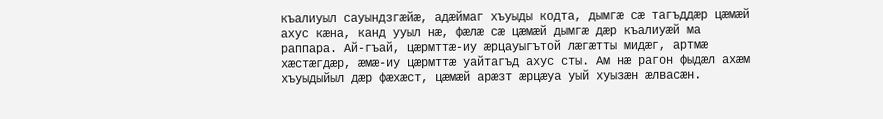къалиуыл сауындзгæйæ, адæймаг хъуыды кодта, дымгæ сæ тагъддæр цæмæй ахус кæна, канд ууыл нæ, фæлæ сæ цæмæй дымгæ дæр къалиуæй ма раппара. Ай-гъай, цæрмттæ-иу æрцауыгътой лæгæтты мидæг, артмæ хæстæгдæр, æмæ-иу цæрмттæ уайтагъд ахус сты. Ам нæ рагон фыдæл ахæм хъуыдыйыл дæр фæхæст, цæмæй арæзт æрцæуа уый хуызæн æлвасæн.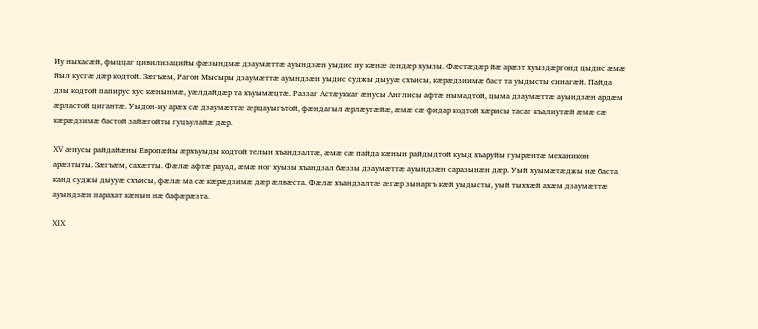Иу ныхасæй, фыццаг цивилизацийы фæзындмæ дзаумæттæ ауындзæн уыдис иу кæнæ æндæр хуызы. Фæстæдæр йæ арæзт хуыздæргонд цыдис æмæ йыл кусгæ дæр кодтой. Зæгъæм, Рагон Мысыры дзаумæттæ ауындзæн уыдис суджы дыууæ схъисы, кæрæдзиимæ баст та уыдысты синагæй. Пайда дзы кодтой папирус хус кæнынмæ, уæлдайдæр та хъуымæцтæ. Раззаг Астæуккаг æнусы Англисы афтæ нымадтой, цыма дзаумæттæ ауындзæн ардæм æрластой цигантæ. Уыдон-иу арæх сæ дзаумæттæ æрцауыгътой, фæндагыл æрлæугæйæ, æмæ сæ фидар кодтой хæрисы тасаг къалиутæй æмæ сæ кæрæдзимæ бастой зайæгойты гуцъулайæ дæр.

XV æнусы райдайæны Европæйы æрхъуыды кодтой телын хъандзалтæ, æмæ сæ пайда кæнын райдыдтой куыд хъаруйы гуырæнтæ механикон арæзтыты. Зæгъæм, сахæтты. Фæлæ афтæ рауад, æмæ ног хуызы хъандзал бæззы дзаумæттæ ауындзæн саразынæн дæр. Уый хуымæтæджы нæ баста канд суджы дыууæ схъисы, фæлæ ма сæ кæрæдзимæ дæр æлвæста. Фæлæ хъандзалтæ æгæр зынаргъ кæй уыдысты, уый тыххæй ахæм дзаумæттæ ауындзæн парахат кæнын нæ бафæрæзта.

XIX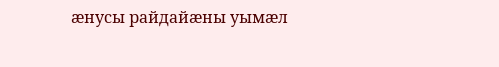æнусы райдайæны уымæл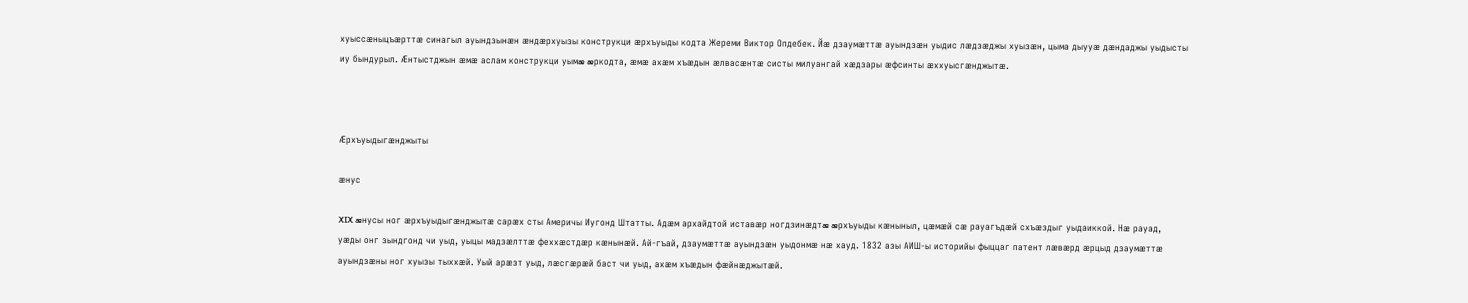хуыссæныцъæрттæ синагыл ауындзынæн æндæрхуызы конструкци æрхъуыды кодта Жереми Виктор Опдебек. Йæ дзаумæттæ ауындзæн уыдис лæдзæджы хуызæн, цыма дыууæ дæндаджы уыдысты иу бындурыл. Æнтыстджын æмæ аслам конструкци уымæ æркодта, æмæ ахæм хъæдын æлвасæнтæ систы милуангай хæдзары æфсинты æххуысгæнджытæ.



Æрхъуыдыгæнджыты

æнус

XIX æнусы ног æрхъуыдыгæнджытæ сарæх сты Америчы Иугонд Штатты. Адæм архайдтой иставæр ногдзинæдтæ æрхъуыды кæныныл, цæмæй сæ рауагъдæй схъæздыг уыдаиккой. Нæ рауад, уæды онг зындгонд чи уыд, уыцы мадзæлттæ феххæстдæр кæнынæй. Ай-гъай, дзаумæттæ ауындзæн уыдонмæ нæ хауд. 1832 азы АИШ-ы историйы фыццаг патент лæвæрд æрцыд дзаумæттæ ауындзæны ног хуызы тыххæй. Уый арæзт уыд, лæсгæрæй баст чи уыд, ахæм хъæдын фæйнæджытæй.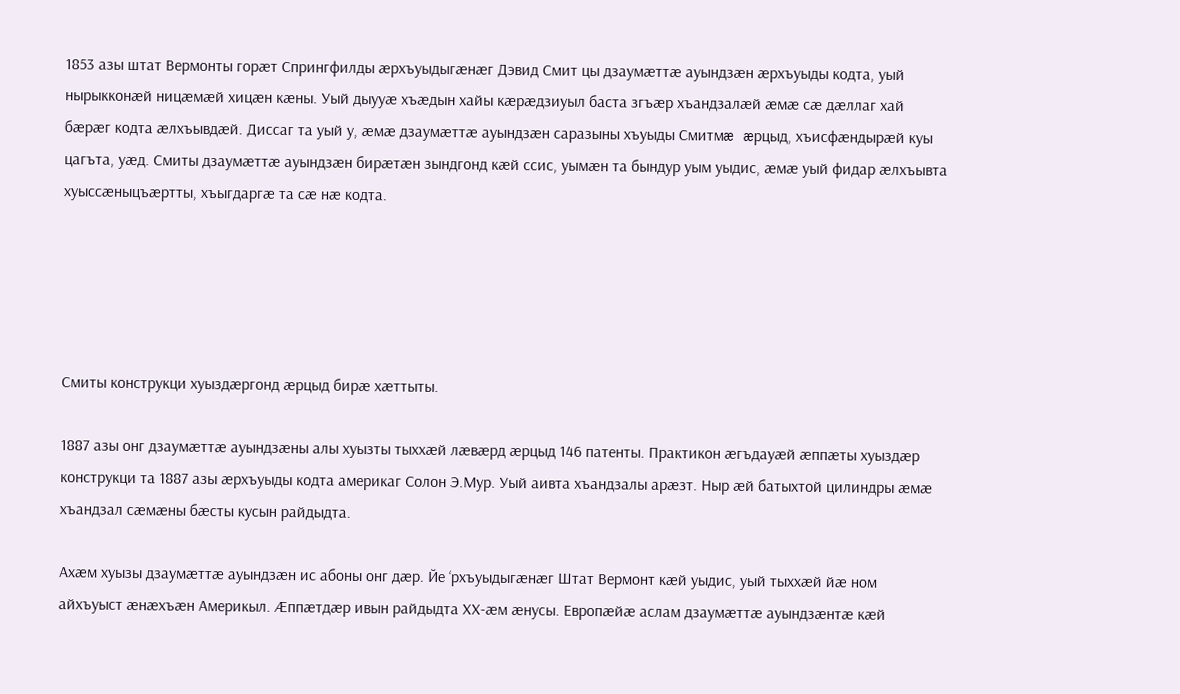1853 азы штат Вермонты горæт Спрингфилды æрхъуыдыгæнæг Дэвид Смит цы дзаумæттæ ауындзæн æрхъуыды кодта, уый нырыкконæй ницæмæй хицæн кæны. Уый дыууæ хъæдын хайы кæрæдзиуыл баста згъæр хъандзалæй æмæ сæ дæллаг хай бæрæг кодта æлхъывдæй. Диссаг та уый у, æмæ дзаумæттæ ауындзæн саразыны хъуыды Смитмæ æрцыд, хъисфæндырæй куы цагъта, уæд. Смиты дзаумæттæ ауындзæн бирæтæн зындгонд кæй ссис, уымæн та бындур уым уыдис, æмæ уый фидар æлхъывта хуыссæныцъæртты, хъыгдаргæ та сæ нæ кодта.





Смиты конструкци хуыздæргонд æрцыд бирæ хæттыты.

1887 азы онг дзаумæттæ ауындзæны алы хуызты тыххæй лæвæрд æрцыд 146 патенты. Практикон æгъдауæй æппæты хуыздæр конструкци та 1887 азы æрхъуыды кодта америкаг Солон Э.Мур. Уый аивта хъандзалы арæзт. Ныр æй батыхтой цилиндры æмæ хъандзал сæмæны бæсты кусын райдыдта.

Ахæм хуызы дзаумæттæ ауындзæн ис абоны онг дæр. Йе ‘рхъуыдыгæнæг Штат Вермонт кæй уыдис, уый тыххæй йæ ном айхъуыст æнæхъæн Америкыл. Æппæтдæр ивын райдыдта ХХ-æм æнусы. Европæйæ аслам дзаумæттæ ауындзæнтæ кæй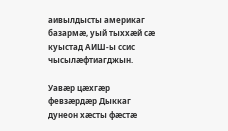аивылдысты америкаг базармæ, уый тыххæй сæ куыстад АИШ-ы ссис чысылæфтиагджын.

Уавæр цæхгæр февзæрдæр Дыккаг дунеон хæсты фæстæ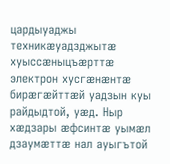цардыуаджы техникæуадзджытæ хуыссæныцъæрттæ электрон хусгæнæнтæ бирæгæйттæй уадзын куы райдыдтой, уæд. Ныр хæдзары æфсинтæ уымæл дзаумæттæ нал ауыгътой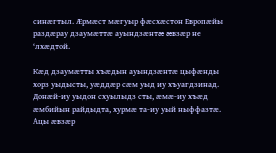синæгтыл. Æрмæст мæгуыр фæсхæстон Европæйы раздæрау дзаумæттæ ауындзæнтæ æвзæр не ‘лхæдтой.

Кæд дзаумæтты хъæдын ауындзæнтæ цыфæнды хорз уыдысты, уæддæр сæм уыд иу хъуагдзинад. Донæй-иу уыдон схуылыдз сты, æмæ-иу хъæд æмбийын райдыдта, хурмæ та-иу уый ныффазтæ. Ацы æвзæр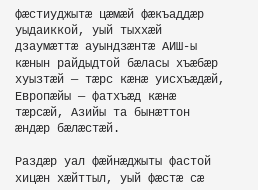фæстиуджытæ цæмæй фæкъаддæр уыдаиккой, уый тыххæй дзаумæттæ ауындзæнтæ АИШ-ы кæнын райдыдтой бæласы хъæбæр хуызтæй — тæрс кæнæ уисхъæдæй, Европæйы — фатхъæд кæнæ тæрсæй, Азийы та бынæттон æндæр бæлæстæй.

Раздæр уал фæйнæджыты фастой хицæн хæйттыл, уый фæстæ сæ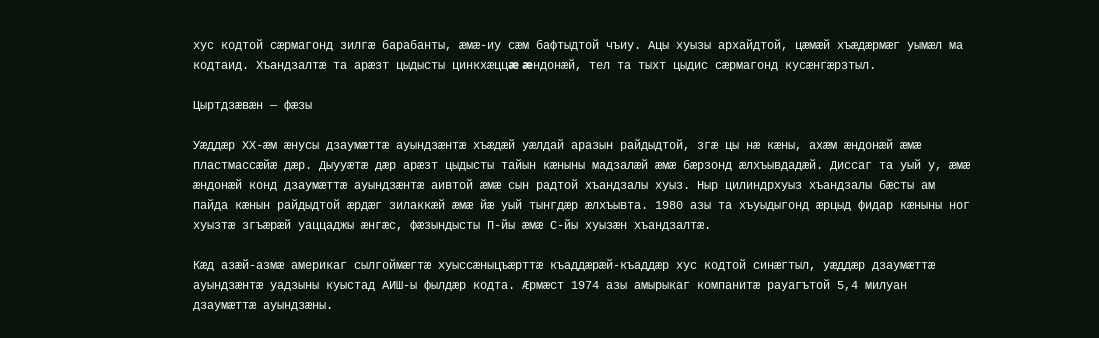хус кодтой сæрмагонд зилгæ барабанты, æмæ-иу сæм бафтыдтой чъиу. Ацы хуызы архайдтой, цæмæй хъæдæрмæг уымæл ма кодтаид. Хъандзалтæ та арæзт цыдысты цинкхæццæ æндонæй, тел та тыхт цыдис сæрмагонд кусæнгæрзтыл.

Цыртдзæвæн — фæзы

Уæддæр ХХ-æм æнусы дзаумæттæ ауындзæнтæ хъæдæй уæлдай аразын райдыдтой, згæ цы нæ кæны, ахæм æндонæй æмæ пластмассæйæ дæр. Дыууæтæ дæр арæзт цыдысты тайын кæныны мадзалæй æмæ бæрзонд æлхъывдадæй. Диссаг та уый у, æмæ æндонæй конд дзаумæттæ ауындзæнтæ аивтой æмæ сын радтой хъандзалы хуыз. Ныр цилиндрхуыз хъандзалы бæсты ам пайда кæнын райдыдтой æрдæг зилаккæй æмæ йæ уый тынгдæр æлхъывта. 1980 азы та хъуыдыгонд æрцыд фидар кæныны ног хуызтæ згъæрæй уаццаджы æнгæс, фæзындысты П-йы æмæ С-йы хуызæн хъандзалтæ.

Кæд азæй-азмæ америкаг сылгоймæгтæ хуыссæныцъæрттæ къаддæрæй-къаддæр хус кодтой синæгтыл, уæддæр дзаумæттæ ауындзæнтæ уадзыны куыстад АИШ-ы фылдæр кодта. Æрмæст 1974 азы амырыкаг компанитæ рауагътой 5,4 милуан дзаумæттæ ауындзæны.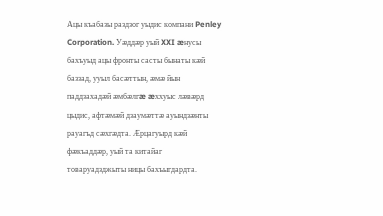Ацы къабазы раздзог уыдис компани Penley Corporation. Уæддæр уый XXI æнусы бахъуыд ацы фронты састы бынаты кæй баззад, ууыл басæттын, æмæ йын паддзахадæй æмбæлгæ æххуыс лæвæрд цыдис, афтæмæй дзаумæттæ ауындзæнты рауагъд сæхгæдта. Æрцагуырд кæй фæкъаддæр, уый та китайаг товаруадзджыты ницы бахъыгдардта.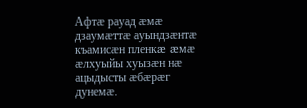Афтæ рауад æмæ дзаумæттæ ауындзæнтæ къамисæн пленкæ æмæ æлхуыйы хуызæн нæ ацыдысты æбæрæг дунемæ.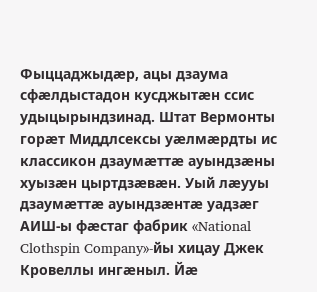Фыццаджыдæр, ацы дзаума сфæлдыстадон кусджытæн ссис удыцырындзинад. Штат Вермонты горæт Миддлсексы уæлмæрдты ис классикон дзаумæттæ ауындзæны хуызæн цыртдзæвæн. Уый лæууы дзаумæттæ ауындзæнтæ уадзæг АИШ-ы фæстаг фабрик «National Clothspin Company»-йы хицау Джек Кровеллы ингæныл. Йæ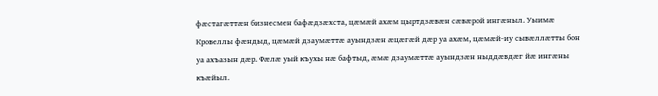фæстагæттæн бизнесмен бафæдзæхста, цæмæй ахæм цыртдзæвæн сæвæрой ингæныл. Уыимæ Кровеллы фæндыд, цæмæй дзаумæттæ ауындзæн æцæгæй дæр уа ахæм, цæмæй-иу сывæллæтты бон уа ахъазын дæр. Фæлæ уый къухы нæ бафтыд, æмæ дзаумæттæ ауындзæн ныддæвдæг йæ ингæны къæйыл.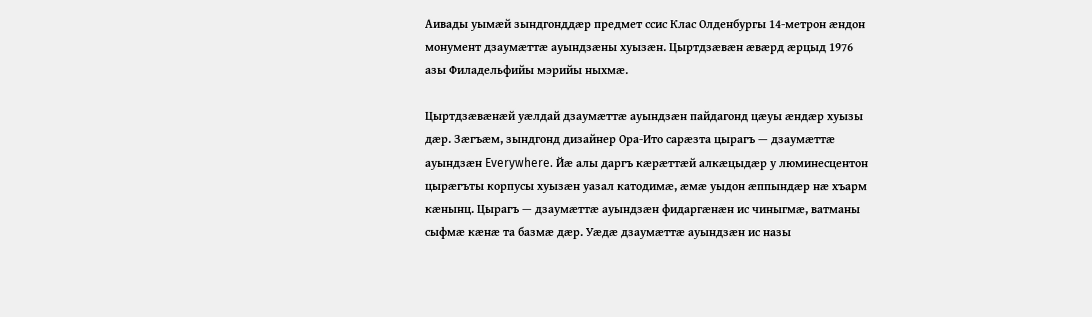Аивады уымæй зындгонддæр предмет ссис Клас Олденбургы 14-метрон æндон монумент дзаумæттæ ауындзæны хуызæн. Цыртдзæвæн æвæрд æрцыд 1976 азы Филадельфийы мэрийы ныхмæ.

Цыртдзæвæнæй уæлдай дзаумæттæ ауындзæн пайдагонд цæуы æндæр хуызы дæр. Зæгъæм, зындгонд дизайнер Ора-Ито сарæзта цырагъ — дзаумæттæ ауындзæн Everywhere. Йæ алы даргъ кæрæттæй алкæцыдæр у люминесцентон цырæгъты корпусы хуызæн уазал катодимæ, æмæ уыдон æппындæр нæ хъарм кæнынц. Цырагъ — дзаумæттæ ауындзæн фидаргæнæн ис чиныгмæ, ватманы сыфмæ кæнæ та базмæ дæр. Уæдæ дзаумæттæ ауындзæн ис назы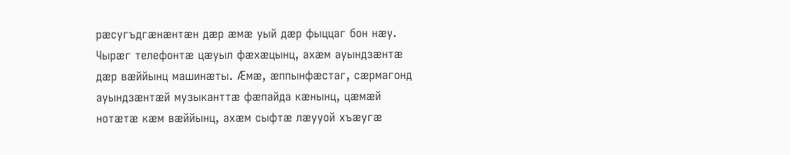рæсугъдгæнæнтæн дæр æмæ уый дæр фыццаг бон нæу. Чырæг телефонтæ цæуыл фæхæцынц, ахæм ауындзæнтæ дæр вæййынц машинæты. Æмæ, æппынфæстаг, сæрмагонд ауындзæнтæй музыканттæ фæпайда кæнынц, цæмæй нотæтæ кæм вæййынц, ахæм сыфтæ лæууой хъæугæ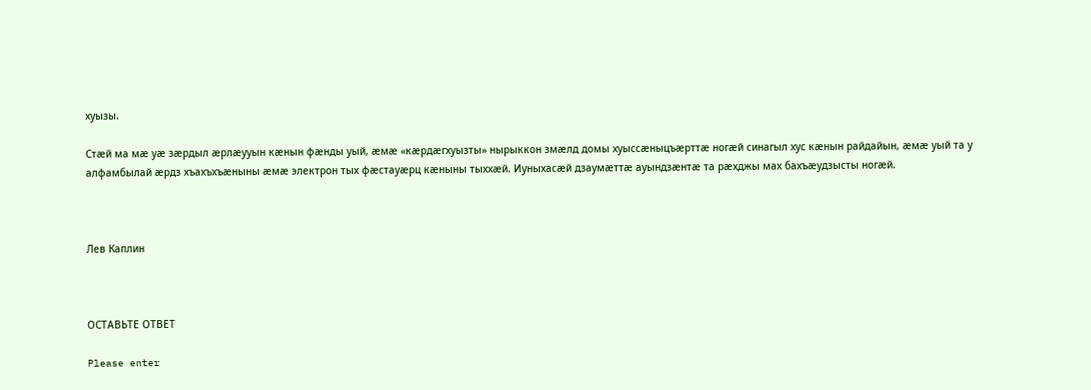хуызы.

Стæй ма мæ уæ зæрдыл æрлæууын кæнын фæнды уый, æмæ «кæрдæгхуызты» нырыккон змæлд домы хуыссæныцъæрттæ ногæй синагыл хус кæнын райдайын, æмæ уый та у алфамбылай æрдз хъахъхъæныны æмæ электрон тых фæстауæрц кæныны тыххæй. Иуныхасæй дзаумæттæ ауындзæнтæ та рæхджы мах бахъæудзысты ногæй.



Лев Каплин



ОСТАВЬТЕ ОТВЕТ

Please enter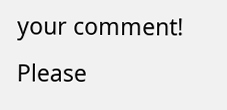your comment!
Please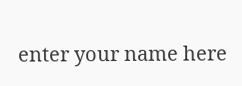enter your name here